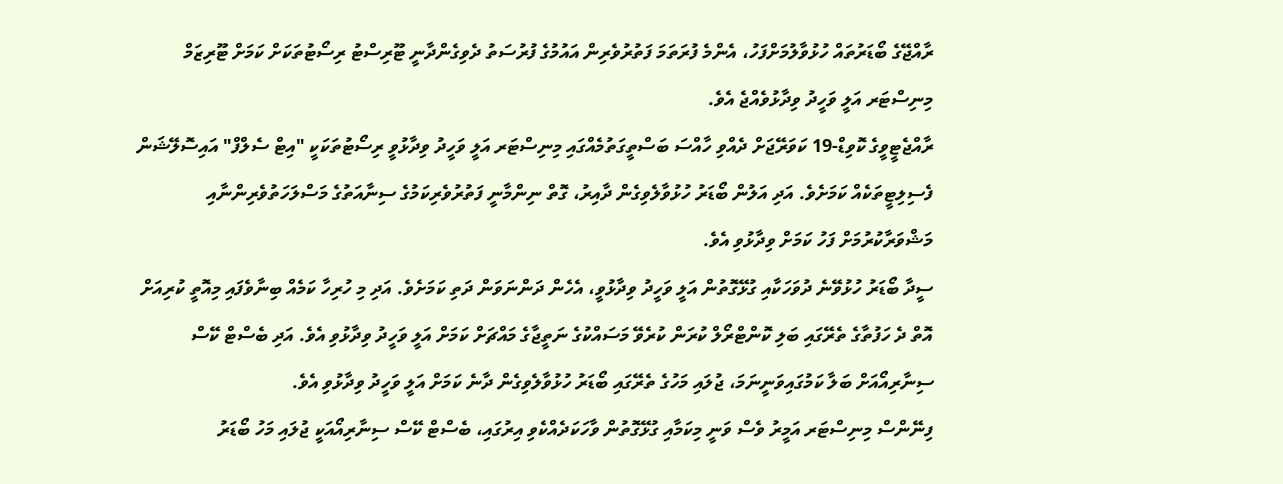ރާއްޖޭގެ ބޯޑަރުތައް ހުޅުވާލުމަށްފަހު، އެންމެ ފުރަތަމަ ފަތުރުވެރިން އައުމުގެ ފުރުސަތު ދެވިގެންދާނީ ޓޫރިސްޓު ރިސޯޓުތަކަށް ކަމަށް ޓޫރިޒަމް މިނިސްޓަރ އަލީ ވަހީދު ވިދާޅުވެއްޖެ އެވެ.
ރާއްޖެޓީވީގެ ކޮވިޑް-19 ކަވަރޭޖަށް ދެއްވި ހާއްސަ ބަސްތީގަތުމެއްގައި މިނިސްޓަރ އަލީ ވަހީދު ވިދާޅުވީ ރިސޯޓުތަކަކީ "އިޓް ސެލްފް" އައިސޮލޭޝަން ފެސިލިޓީތަކެއް ކަމަށެވެ. އަދި އަލުން ބޯޑަރު ހުޅުވާލެވިގެން ދާއިރު، ގޮތް ނިންމާނީ ފަތުރުވެރިކަމުގެ ސިނާއަތުގެ މަސްލަހަތުވެރިންނާއި މަޝްވަރާކުރުމަށް ފަހު ކަމަށް ވިދާޅުވި އެވެ.
ސީދާ ބޯޑަރު ހުޅުވޭނެ ދުވަހަކާއި ގުޅޭގޮތުން އަލީ ވަހީދު ވިދާޅުވީ، އެހެން ދަންނަވަން ދަތި ކަމަށެވެ. އަދި މި ހުރިހާ ކަމެއް ބިނާވެފައި މިއޮތީ ކުރިއަށް އޮތް ދެ ހަފުތާގެ ތެރޭގައި ބަލި ކޮންޓްރޯލް ކުރަން ކުރެވޭ މަސައްކުގެ ނަތީޖާގެ މައްޗަށް ކަމަށް އަލީ ވަހީދު ވިދާޅުވި އެވެ. އަދި ބެސްޓް ކޭސް ސިނާރިއޯއަށް ބަލާ ކަމުގައިވަނީނަމަ، ޖުލައި މަހުގެ ތެރޭގައި ބޯޑަރު ހުޅުވާލެވިގެން ދާނެ ކަމަށް އަލީ ވަހީދު ވިދާޅުވި އެވެ.
ފިނޭންސް މިނިސްޓަރ އަމީރު ވެސް ވަނީ މިކަމާއި ގުޅޭގޮތުން ވާހަކަދެއްކެވި އިރުގައި، ބެސްޓް ކޭސް ސިނާރިއޯއަކީ ޖުލައި މަހު ބޯޑަރު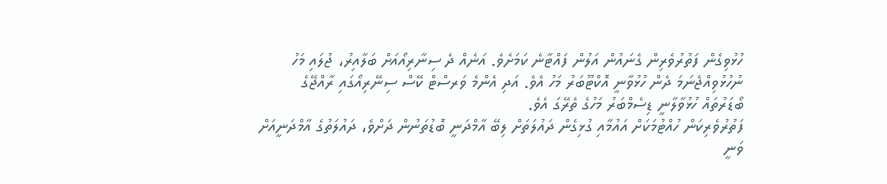ހުޅުވިގެން ފަތުރުވެރިން ގެނައުން އަލުން ފައްޓާނެ ކަމަށެވެ. އަނެއް ދެ ސިނާރިއޯއަށް ބަލާއިރު، ޖުލައި މަހު ނުހުޅުވިއްޖެނަމަ ދެން ހުޅުވާނީ އޮކްޓޫބަރު މަހު އެވެ. އަދި އެންމެ ވަރސްޓް ކޭސް ސިނޭރިއޯގައި ރާއްޖޭގެ ބޯޑަރުތައް ހުޅުވާލާނީ ޑިސެމްބަރު މަހުގެ ތެރޭގަ އެވެ.
ފަތުރުވެރިކަން ހުއްޓުމަކަށް އައުމާއި ގުޅިގެން ދައުލަތަށް ލިބޭ އާމްދަނީ ބޮޑުތަނުން ދަށްވެ، ދައުލަތުގެ އާމްދަނީއަށް ވަނީ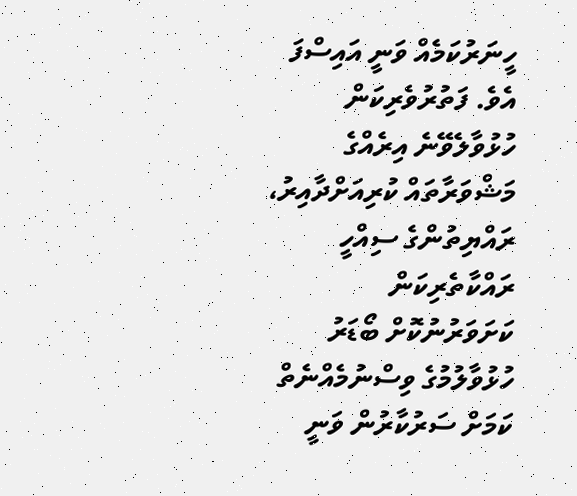ހީނަރުކަމެއް ވަނީ އައިސްފަ އެވެ. ފަތުރުވެރިކަން ހުޅުވާލެވޭނެ އިރެއްގެ މަޝްވަރާތައް ކުރިއަށްދާއިރު، ރައްޔިތުންގެ ސިއްހީ ރައްކާތެރިކަން ކަށަވަރުނުކޮށް ބޯޑަރު ހުޅުވާލުމުގެ ވިސްނުމެއްނެތް ކަމަށް ސަރުކާރުން ވަނީ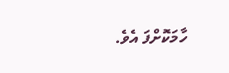ހާމަކޮށްފަ އެވެ.